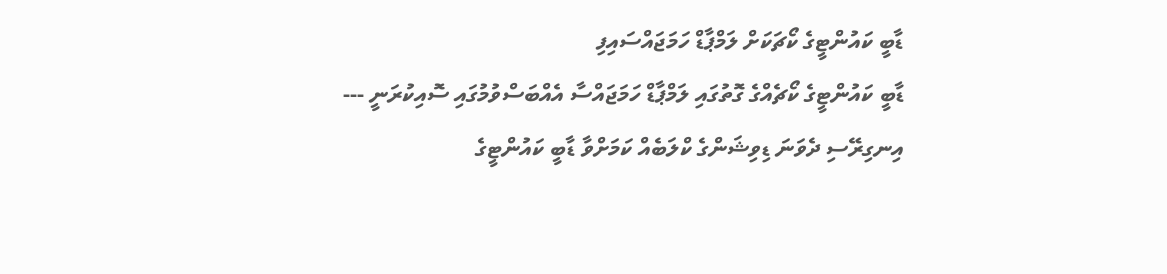ޑާބީ ކައުންޓީގެ ކޯޗަކަށް ލަމްޕާޑް ހަމަޖައްސައިފި
ޑާބީ ކައުންޓީގެ ކޯޗެއްގެ ގޮތުގައި ލަމްޕާޑް ހަމަޖައްސާ އެއްބަސްވުމުގައި ސޮއިކުރަނީ ---
އިނގިރޭސި ދެވަނަ ޑިވިޝަންގެ ކްލަބެއް ކަމަށްވާ ޑާބީ ކައުންޓީގެ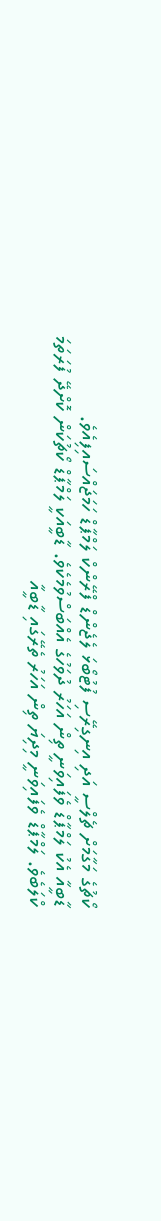ކޯޗުގެ މަގާމަށް ޗެލްސީ އަދި އިނގިރޭސި ފުޓުބޯޅަ ލެޖެންޑް ފްރޭންކް ލަމްޕާޑް ހަމަޖައްސައިފިއެވެ.
ޑާބީއާ އެކު ލަމްޕާޑް ވެފައިވަނީ ތިން އަހަރު ދުވަހުގެ އެއްބަސްވުމެކެވެ. ޑާބީއަކީ ލަމްޕާޑް ކޯޗުކަން ކޮށްދޭ ފުރަތަމަ ކްލަބެވެ. ލަމްޕާޑް ވެފައިވަނީ މިދިޔަ ތިން އަހަރު ތެރޭގައި ޑާބީއާ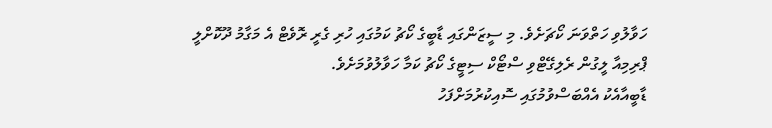ހަވާލުވި ހަތްވަނަ ކޯޗަށެވެ. މި ސީޒަންގައި ޑާބީގެ ކޯޗު ކަމުގައި ހުރި ގެރީ ރޮވެޓް އެ މަގާމު ދޫކޮށްލީ ޕްރިމިއާ ލީގުން ރެލިގޭޓްވި ސްޓޯކް ސިޓީގެ ކޯޗު ކަމާ ހަވާލުވުމަށެވެ.
ޑާބީއާއެކު އެއްބަސްވުމުގައި ސޮއިކުރުމަށްފަހު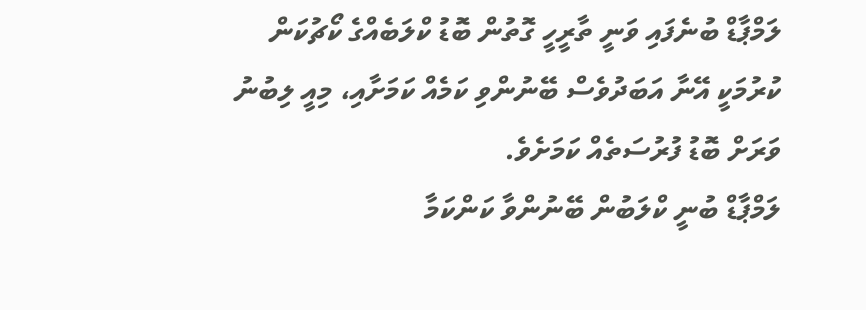ލަމްޕާޑް ބުނެފައި ވަނީ ތާރީހީ ގޮތުން ބޮޑު ކްލަބެއްގެ ކޯޗުކަން ކުރުމަކީ އޭނާ އަބަދުވެސް ބޭނުންވި ކަމެއް ކަމަށާއި، މިއީ ލިބުނު ވަރަށް ބޮޑު ފުރުސަތެއް ކަމަށެވެ.
ލަމްޕާޑް ބުނީ ކްލަބުން ބޭނުންވާ ކަންކަމާ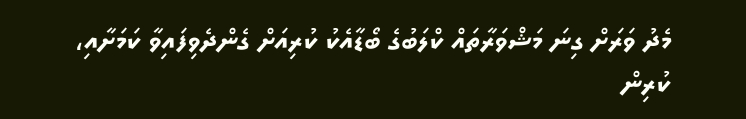މެދު ވަރަށް ގިނަ މަޝްވަރާތައް ކްލަބުގެ ބޯޑާއެކު ކުރިއަށް ގެންދެވިފައިވާ ކަމަށާއި، ކުރިން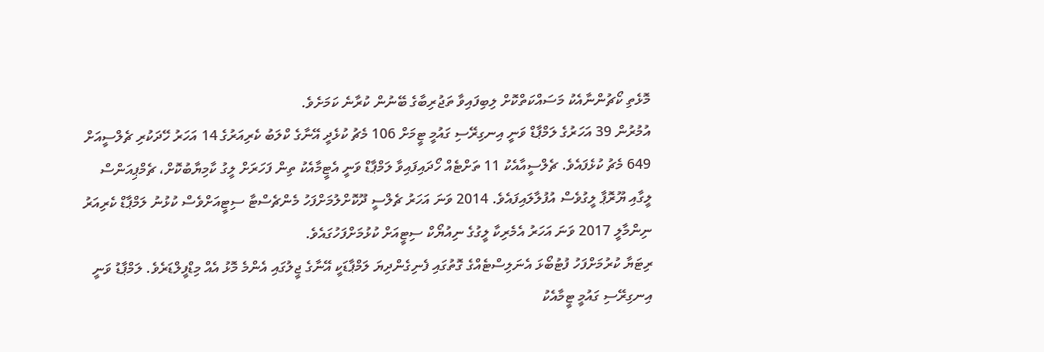މޮޅެތި ކޯޗުންނާއެކު މަސައްކަތްކޮށް ލިބިފައިވާ ތަޖުރިބާގެ ބޭނުން ކުރާނެ ކަމަށެވެ.
އުމުރުން 39 އަހަރުގެ ލަމްޕާޑް ވަނީ އިނގިރޭސި ގައުމީ ޓީމަށް 106 މެޗު ކުޅެދީ އޭނާގެ ކްލަބު ކެރިއަރުގެ 14 އަހަރު ހޭދަކުރި ޗެލްސީއަށް 649 މެޗު ކުޅެފައެވެ. ޗެލްސީއާއެކު 11 ތަށްޓެއް ހޯދައިފައިވާ ލަމްޕާޑް ވަނީ އެޓީމާއެކު ތިން ފަހަރަށް ލީގު ކާމިޔާބުކޮށް، ޗެމްޕިއަންސް ލީގާއި ޔޫރޮޕާ ލީގުވެސް އުފުލާލައިފައެވެ. 2014 ވަނަ އަހަރު ޗެލްސީ ދޫކޮށްލުމަށްފަހު މެންޗެސްޓާ ސިޓީއަށްވެސް ކުޅުނު ލަމްޕާޑް ކެރިއަރު ނިންމާލީ 2017 ވަނަ އަހަރު އެމެރިކާ ލީގުގެ ނިއުޔޯކް ސިޓީއަށް ކުޅުމަށްފަހުގައެވެ.
ރިޓަޔާ ކުރުމަށްފަހު ފުޓުބޯޅަ އެނަލިސްޓެއްގެ ގޮތުގައި ފެނިގެންދިޔަ ލަމްޕާޑަކީ އޭނާގެ ޖީލުގައި އެންމެ މޮޅު އެއް މިޑްފީލްޑަރެވެ. ލަމްޕާޑު ވަނީ އިނގިރޭސި ގައުމީ ޓީމާއެކު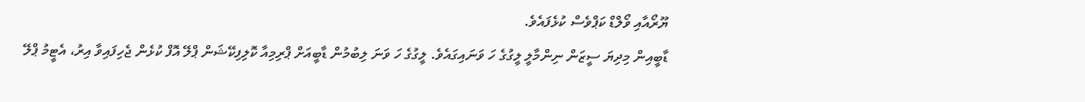ޔޫރޯއާއި ވޯލްޑް ކަޕްވެސް ކުޅެފައެވެ.
ޑާބީއިން މިދިޔަ ސީޒަން ނިންމާލީ ލީގުގެ ހަ ވަނައިގައެވެ. ލީގުގެ ހަ ވަނަ ލިބުމުން ޑާބީއަށް ޕްރިމިއާ ކޮލިފިކޭޝަން ޕްލޭ އޮފް ކުޅެން ޖެހިފައިވާ އިރު، އެޓީމު ޕްލޭ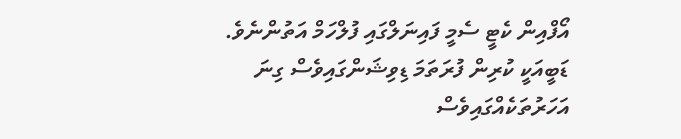އޯފްއިން ކެޓީ ސެމީ ފައިނަލްގައި ފުލްހަމް އަތުންނެވެ. ޑަބީއަކީ ކުރިން ފުރަތަމަ ޑިވިޝަންގައިވެސް ގިނަ އަހަރުތަކެއްގައިވެސް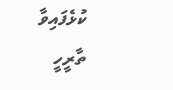ކުޅެފައިވާ ތާރީހީ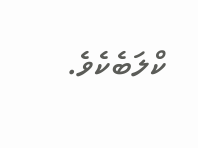ކްލަބެކެވެ.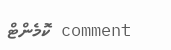comment ކޮމެންޓް